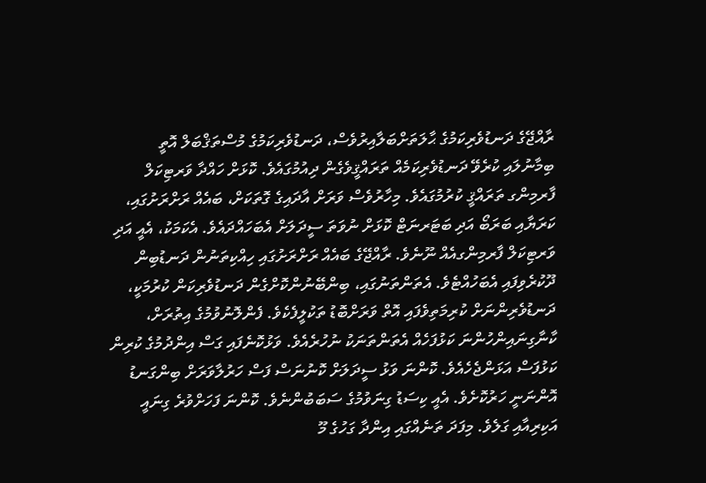ރާއްޖޭގެ ދަނޑުވެރިކަމުގެ ޙާލަތަށްބަލާއިރުވެސް، ދަނޑުވެރިކަމުގެ މުސްތަޤްބަލް އޮތީ ބިމާނުލައި ކުރެވޭ ދަނޑުވެރިކަމެއް ތަރައްޤީވެގެން ދިއުމުގައެވެ. ކޮޅަށް ހައްދާ ވަރޓިކަލް ފާރމިންގ ތަރައްޤީ ކުރުމުގައެވެ. މިހާރުވެސް ވަރަށް އާދައިގެ ގޮތަކަށް، ބައެއް ރަށްރަށުގައި، ކަރަޔާއި ބަރަބޯ އަދި ބަޓަރނަޓް ކޮޅަށް ނުވަތަ ސީދަލަށް އެބަހައްދައެވެ. އެކަމަކު، އެއީ އަދި ވަރޓިކަލް ފާރމިންގއެއް ނޫނެވެ. ރާއްޖޭގެ ބައެއް ރަށްރަށުގައި ހިއްކިތަނުން ދަނޑުބިން ދޫކުރެވިފައި އެބަހުއްޓެވެ. އެތަންތަނުގައި، ބިންބޭނުންކޮށްގެން ދަނޑުވެރިކަން ކުރުމަކީ، ދަނޑުވެރިންނަށް ކުރިމަތިވެފައި އޮތް ވަރަށްބޮޑު ތަކުލީފެކެވެ. ފެންލޮނުވުމުގެ އިތުރަށް، ކާނާގިނައިންހުންނަ ކަޅުފަހެއް އެތަންތަނަކު ނުހުރެއެވެ. ވަޅުކޮނެފައި ގަސް އިންދުމުގެ ކުރިން ކަޅުފަސް އަޅަންޖެހެއެވެ. ކޮންނަ ވަޅު ސީދަލަށް ކޮނުނަސް ފަސް ހަރުލާވަރަށް ބިންގަނޑު އޮންނަނީ ހަރުކޮށެވެ. އެއީ ކިސަޑު ގިނަވުމުގެ ސަބަބުންނެވެ. ކޮންނަ ފަހަށްވުރެ ގިނައީ އަކިރިއާއި ގަލެވެ. މިފަދަ ތަނެއްގައި އިންދާ ގަހުގެ މޫ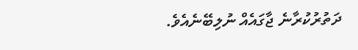ދަތުރުކުރާނެ ޖާގައެއް ނުލިބޭނެއެވެ.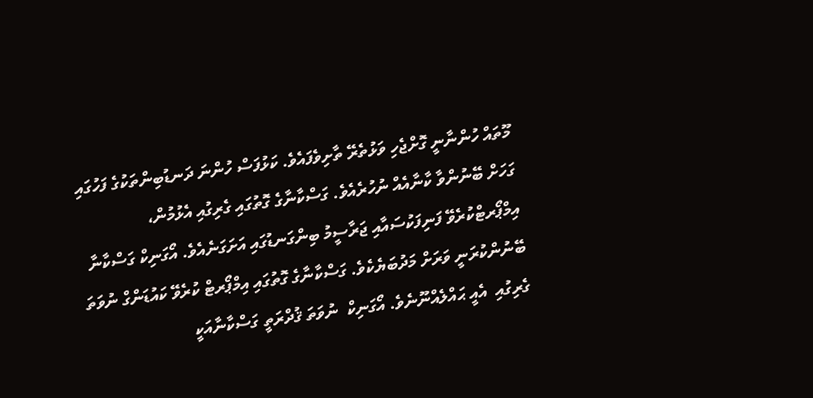މޫތައް ހުންނާނީ ގޮށްޖެހި ވަޅުތެރޭ ތާށިވެފައެވެ. ކަޅުފަސް ހުންނަ ދަނޑުބިންތަކުގެ ފަހުގައި ގަހަށް ބޭނުންވާ ކާނާއެއް ނުހުރެއެވެ. ގަސްކާނާގެ ގޮތުގައި ގެރިގުއި އެޅުމުން، އިމްޕޯރޓްކުރެވޭ ފަނިފަކުސައާއި ޖަރާސީމު ބިންގަނޑުގައި އަށަގަނެއެވެ. އޯގަނިކް ގަސްކާނާ ބޭނުންކުރަނީ ވަރަށް މަދުބަޔެކެވެ. ގަސްކާނާގެ ގޮތުގައި އިމްޕޯރޓް ކުރެވޭ ކައުޑަންގް ނުވަތަ ގެރިގުއި  އެއީ ޙައްލެއްނޫނެވެ. އޯގަނިކް  ނުވަތަ ޤުދްރަތީ ގަސްކާނާއަކީ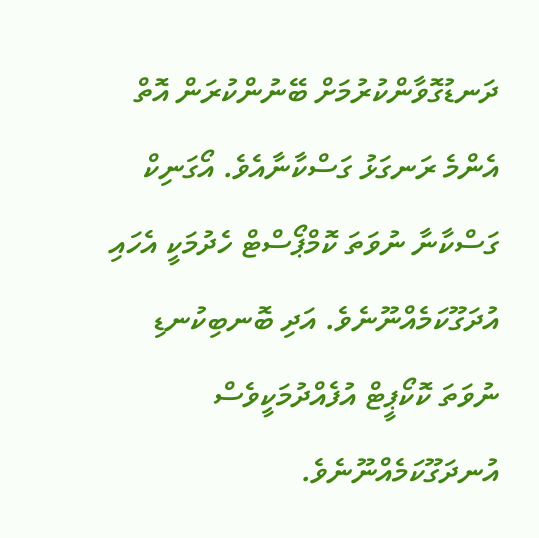ދަނޑުގޮވާންކުރުމަށް ބޭނުންކުރަން އޮތް އެންމެ ރަނގަޅު ގަސްކާނާއެވެ. އޯގަނިކް ގަސްކާނާ ނުވަތަ ކޮމްޕޯސްޓް ހެދުމަކީ އެހައި އުދަގޫކަމެއްނޫނެވެ. އަދި ބޮނބިކުނޑި ނުވަތަ ކޮކޯޕީޓް އުފެއްދުމަކީވެސް އުނދަގޫކަމެއްނޫނެވެ.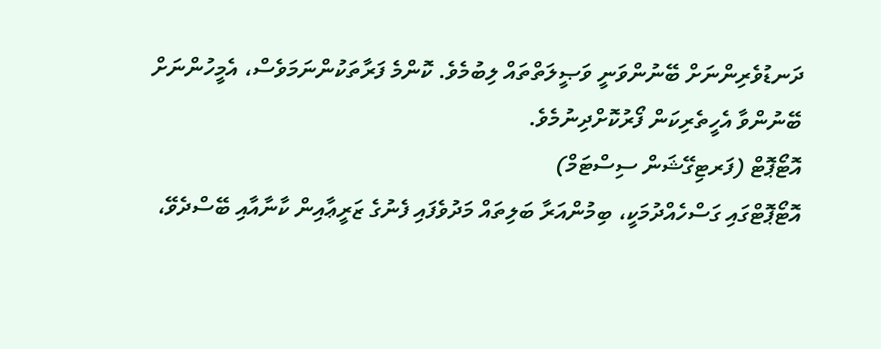ދަނޑުވެރިންނަށް ބޭނުންވަނީ ވަޞީލަތްތައް ލިބުމެވެ. ކޮންމެ ފަރާތަކުންނަމަވެސް، އެމީހުންނަށް ބޭނުންވާ އެހީތެރިކަން ފޯރުކޮށްދިނުމެވެ.
އޮޓޯޕޮޓް (ފަރޓިގޭޝަން ސިސްޓަމް)
އޮޓޯޕޮޓްގައި ގަސްހެއްދުމަކީ، ބިމުންއަރާ ބަލިތައް މަދުވެފައި ފެނުގެ ޒަރީޢާއިން ކާނާއާއި ބޭސްދެވޭ،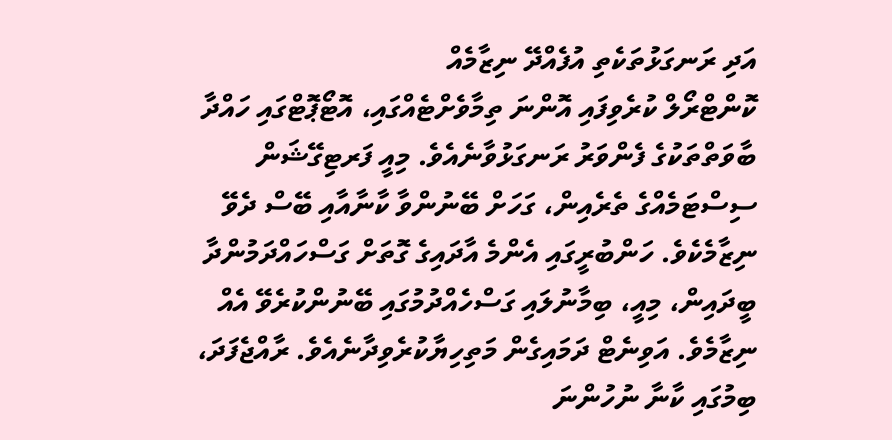އަދި ރަނގަޅުތަކެތި އުފެއްދޭ ނިޒާމެއް
ކޮންޓްރޯލް ކުރެވިފައި އޮންނަ ތިމާވެށްޓެއްގައި، އޮޓޯޕޮޓްގައި ހައްދާ ބާވަތްތަކުގެ ފެންވަރު ރަނގަޅުވާނެއެވެ. މިއީ ފަރޓިގޭޝަން ސިސްޓަމެއްގެ ތެރެއިން، ގަހަށް ބޭނުންވާ ކާނާއާއި ބޭސް ދެވޭ ނިޒާމެކެވެ. ހަންބުރީގައި އެންމެ އާދައިގެ ގޮތަށް ގަސްހައްދަމުންދާ ބީދައިން، މިއީ، ބިމާނުލައި ގަސްހެއްދުމުގައި ބޭނުންކުރެވޭ އެއް ނިޒާމެވެ. އަވިނެޓް ދަމައިގެން މަތިހިޔާކުރެވިދާނެއެވެ. ރާއްޖެފަދަ، ބިމުގައި ކާނާ ނުހުންނަ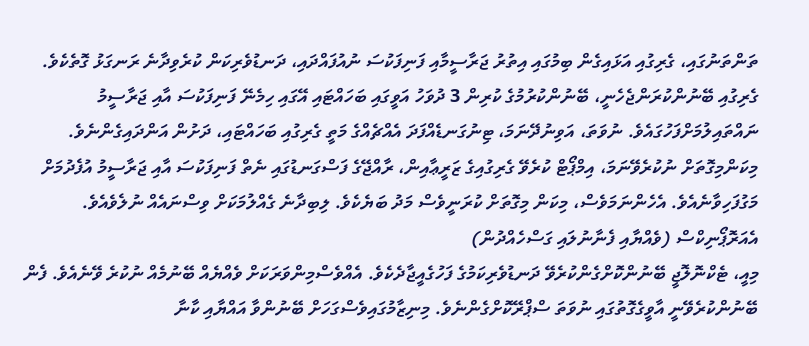ތަންތަނުގައި، ގެރިގުއި އަޅައިގެން ބިމުގައި އިތުރު ޖަރާސީމާއި ފަނިފަކުސަ ނުއުފައްދައި، ދަނޑުވެރިކަން ކުރެވިދާނެ ރަނގަޅު ގޮތެކެވެ. ގެރިގުއި ބޭނުންކުރަންޖެހެނީ، ބޭނުންކުރުމުގެ ކުރިން 3 ދުވަހު އަވީގައި ބަހައްޓައި އޭގައި ހިމެނޭ ފަނިފަކުސަ އާއި ޖަރާސީމު ނައްތައިލުމަށްފަހުގައެވެ. ނުވަތަ، އަވިނުދޭނަމަ، ޓިނުގަނޑެއްފަދަ އެއްޗެއްގެ މަތީ ގެރިގުއި ބަހައްޓައި، ދަށުން އަންދައިގެންނެވެ. މިކަންމިގޮތަށް ނުކުރެވޭނަމަ، އިމްޕޯޓް ކުރެވޭ ގެރިގުއިގެ ޒަރީޢާއިން، ރާއްޖޭގެ ފަސްގަނޑުގައި ނެތް ފަނިފަކުސަ އާއި ޖަރާސީމު އުފެދުމަށް މަގުފަހިވާނެއެވެ. އެހެންނަމަވެސް، މިކަން މިގޮތަށް ކުރަނީވެސް މަދު ބަޔެކެވެ. ލިބިދާނެ ގެއްލުމަކަށް ވިސްނައެއް ނުލެވެއެވެ.
އެއަރޮޕޯނިކްސް (ވެއްޔާއި ފެނާނުލައި ގަސްހެއްދުން)
މިއީ، ޓެކްނޮލޮޖީ ބޭނުންކޮށްގެންކުރެވޭ ދަނޑުވެރިކަމުގެ ފަހުގެއީޖާދެކެވެ. އެއްވެސްމިންވަރަކަށް ވެއްޔެއް ބޭނުމެއް ނުކުރެ ވޭނެއެވެ. ފެން ބޭނުންކުރެވޭނީ އާވީގެގޮތުގައި ނުވަތަ ސްޕްރޭކޮށްގެންނެވެ. މިނިޒާމުގައިވެސްގަހަށް ބޭނުންވާ އައްޔާއި ކާނާ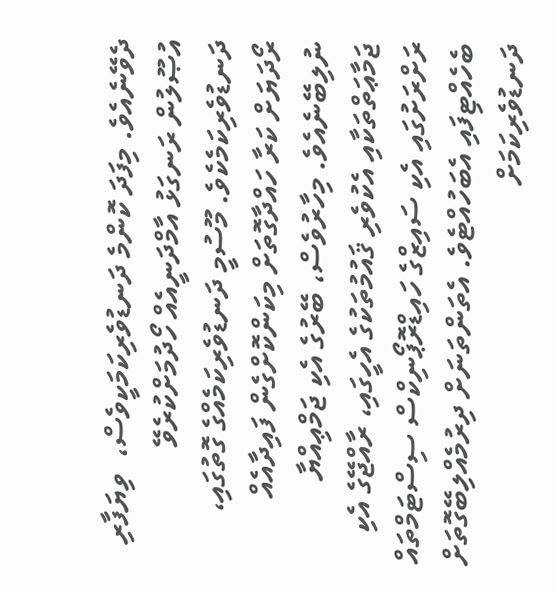ދެވޭނެއެވެ. މިފަދަ ކޮންމެ ދަނޑުވެރިކަމަކީވެސް،  ވިޔަފާރި އުޞޫލުން ރަނގަޅު އާމްދަނީއެއް ހޯދުމަށްކުރެވޭ ދަނޑުވެރިކަމެކެވެ. މޫސުމީ ދަނޑުވެރިކަމެއްގެ ގޮތުގައި، ރޯދަޔަށް ކަރާ ހައްދާގޮތަށް މިކަންކޮށްގެން ފައިދާއެއް ނުލިބޭނެއެވެ. މިހާރުވެސް، ބޭރުގެ އެކި ޖަމްޢިއްޔާ ޖަމާޢަތްތަކާއި އެކުވެރި ޤައުމުތަކުގެ އެހީގައި، ރާއްޖޭގެ އެކި ރަށްރަށުގައި އެކި ސައިޒްގެ ހައިޑްރޮޕޯނިކްސް ސިސްޓަމްތައް ބެހެއްޓިފައި އެބަހުއްޓެވެ. އެތަންތަނަށް ދިރުމެއްލިބޭގޮތަށް ދަނޑުވެރިކަމަށް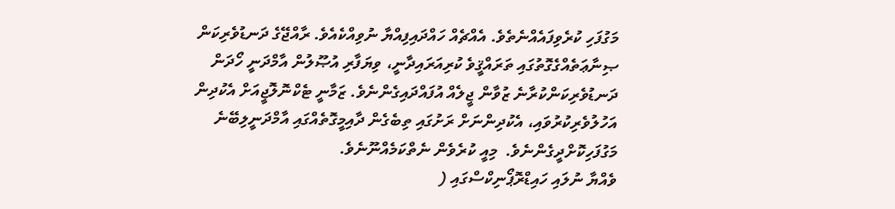މަގުފަހި ކުރެވިފައެއްނެތެވެ. އެއްޗެއް ހައްދައިފިއްޔާ ނުވިއްކެއެވެ. ރާއްޖޭގެ ދަނޑުވެރިކަން ޞިނާޢަތެއްގެގޮތުގައި ތަރައްޤީވެ ކުރިއަރައިދާނީ، ވިޔަފާރި އުޞޫލުން އާމްދަނީ ހޯދަން ދަނޑުވެރިކަންކުރާނެ ޒުވާން ޖީލެއް އުފައްދައިގެންނެވެ. ޒަމާނީ ޓެކްނޮލޮޖީއަށް އެކުދިން އަހުލުވެރިކުރުވައި، އެކުދިންނަށް ރަށުގައި ތިބެގެން ދާއިމީގޮތެއްގައި އާމްދަނީލިބޭނެ މަގުފަހިކޮށްދީގެންނެވެ.  މިއީ ކުރެވެން ނެތްކަމެއްނޫނެވެ.
ވެއްޔާ ނުލައި ހައިޑްރޮޕޯނިކްސްގައި (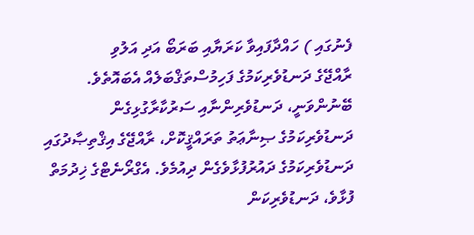ފެނުގައި ) ހައްދާފައިވާ ކަރަޔާއި ބަރަބޯ އަދި އަލުވި
ރާއްޖޭގެ ދަނޑުވެރިކަމުގެ ފަހިމުސްތަޤްބަލެއް އެބައޮތެވެ. ބޭނުންވަނީ، ދަނޑުވެރިންނާއި ސަރުކާރާގުޅިގެން ދަނޑުވެރިކަމުގެ ޞިނާޢަތު ތަރައްޤީކޮށް، ރާއްޖޭގެ އިޤްތިޞާދުގައި ދަނޑުވެރިކަމުގެ ދައުރުފުޅާވެގެން ދިއުމެވެ. އެގްރޯނެޓްގެ ޚިދުމަތް ފުޅާވެ، ދަނޑުވެރިކަން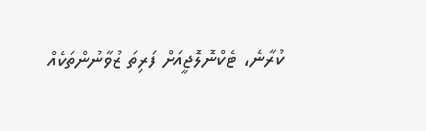ކުރާނެ، ޓެކްނޮލޮޖީއަށް ފަރިތަ ޒުވާނުންތަކެއް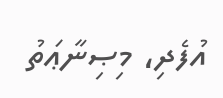އުފެދި، މިޞިނާޢަތު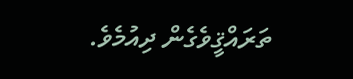ތަރައްޤީވެގެން ދިއުމެވެ.